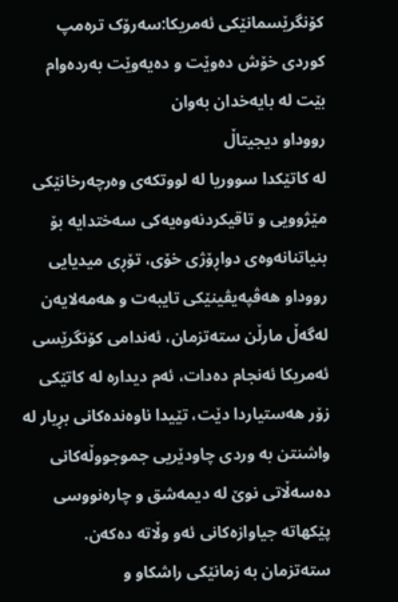کۆنگرێسمانێکی ئەمریکا:سەرۆک ترەمپ کوردی خۆش دەوێت و دەیەوێت بەردەوام بێت لە بایەخدان بەوان
رووداو دیجیتاڵ
لە کاتێکدا سووریا لە لووتکەی وەرچەرخانێکی مێژوویی و تاقیکردنەوەیەکی سەختدایە بۆ بنیاتنانەوەی دواڕۆژی خۆی، تۆڕی میدیایی رووداو هەڤپەیڤینێکی تایبەت و هەمەلایەن لەگەڵ مارڵن ستەتزمان، ئەندامی کۆنگرێسی ئەمریکا ئەنجام دەدات، ئەم دیدارە لە کاتێکی زۆر هەستیاردا دێت، تێیدا ناوەندەکانی بڕیار لە واشنتن بە وردی چاودێریی جموجووڵەکانی دەسەڵاتی نوێ لە دیمەشق و چارەنووسی پێکهاتە جیاوازەکانی ئەو وڵاتە دەکەن.
ستەتزمان بە زمانێکی راشکاو و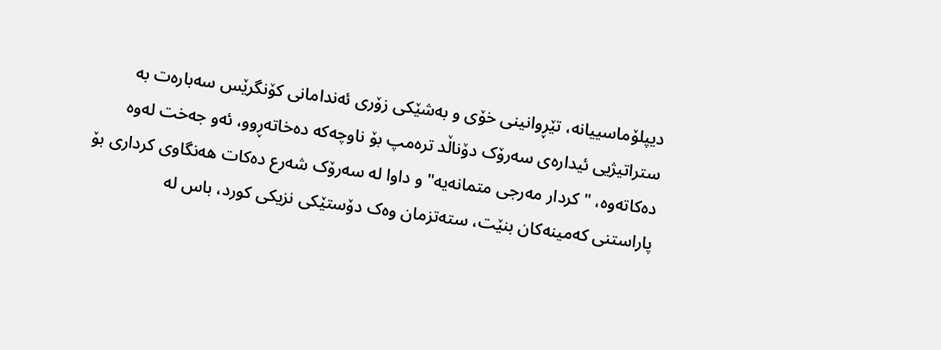دیپلۆماسییانە، تێڕوانینی خۆی و بەشێکی زۆری ئەندامانی کۆنگرێس سەبارەت بە ستراتیژیی ئیدارەی سەرۆک دۆناڵد ترەمپ بۆ ناوچەکە دەخاتەڕوو، ئەو جەخت لەوە دەکاتەوە، "کردار مەرجی متمانەیە" و داوا لە سەرۆک شەرع دەکات هەنگاوی کرداری بۆ پاراستنی کەمینەکان بنێت، ستەتزمان وەک دۆستێکی نزیکی کورد، باس لە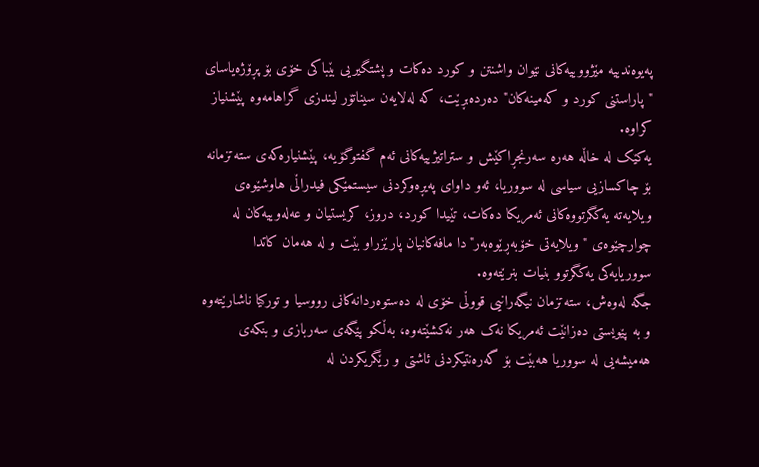پەیوەندییە مێژووییەکانی نێوان واشنتن و کورد دەکات و پشتگیریی بێباکی خۆی بۆ پڕۆژەیاسای "پاراستنی کورد و کەمینەکان" دەردەبڕێت، کە لەلایەن سیناتۆر لیندزی گراهامەوە پێشنیاز کراوە.
یەکێک لە خاڵە هەرە سەرنجڕاکێش و ستراتیژییەکانی ئەم گفتوگۆیە، پێشنیارەکەی ستەتزمانە بۆ چاکسازیی سیاسی لە سووریا، ئەو داوای پەیڕەوکردنی سیستمێکی فیدراڵی هاوشێوەی ویلایەتە یەکگرتووەکانی ئەمریکا دەکات، تێیدا کورد، دروز، کریستیان و عەلەوییەکان لە چوارچێوەی "ویلایەتی خۆبەڕێوەبەر"دا مافەکانیان پارێزراو بێت و لە هەمان کاتدا سووریایەکی یەکگرتوو بنیات بنرێتەوە.
جگە لەوەش، ستەتزمان نیگەرانیی قووڵی خۆی لە دەستوەردانەکانی رووسیا و تورکیا ناشارێتەوە و بە پێویستی دەزانێت ئەمریکا نەک هەر نەکشێتەوە، بەڵکو پێگەی سەربازی و بنکەی هەمیشەیی لە سووریا هەبێت بۆ گەرەنتیکردنی ئاشتی و رێگریکردن لە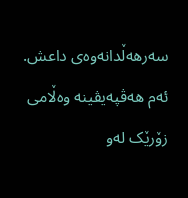سەرهەڵدانەوەی داعش. ئەم هەڤپەیڤینە وەڵامی زۆرێک لەو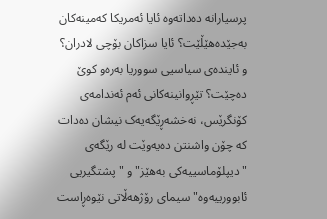پرسیارانە دەداتەوە ئایا ئەمریکا کەمینەکان بەجێدەهێڵێت؟ ئایا سزاکان بۆچی لادران؟ و ئایندەی سیاسیی سووریا بەرەو کوێ دەچێت؟ تێڕوانینەکانی ئەم ئەندامەی کۆنگرێس، نەخشەڕێگەیەک نیشان دەدات کە چۆن واشنتن دەیەوێت لە رێگەی "دیپلۆماسییەکی بەهێز" و "پشتگیریی ئابوورییەوە" سیمای رۆژهەڵاتی نێوەڕاست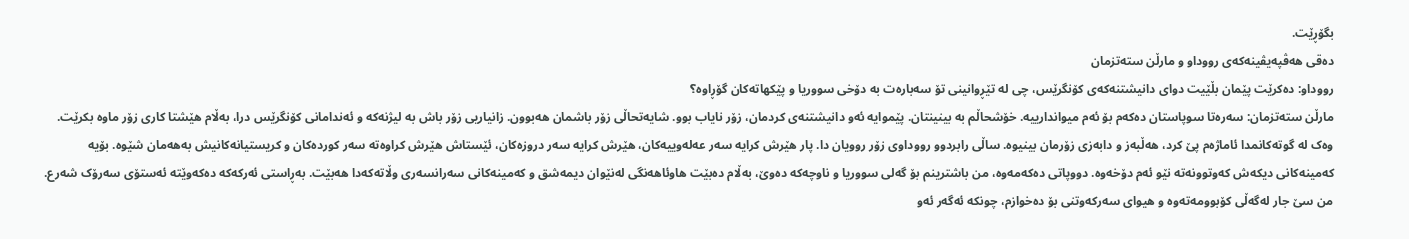بگۆڕێت.
دەقی هەڤپەیڤینەکەی رووداو و مارڵن ستەتزمان
رووداو: دەکرێت پێمان بڵێیت دوای دانیشتنەکەی کۆنگرێس، چی لە تێڕوانینی تۆ سەبارەت بە دۆخی سووریا و پێکهاتەکان گۆڕاوە؟
مارڵن ستەتزمان: سەرەتا سوپاستان دەکەم بۆ ئەم میواندارییە. خۆشحاڵم بە بینینتان. پێموایە ئەو دانیشتنەی کردمان، زۆر نایاب بوو. شایەتحاڵی زۆر باشمان هەبوون. زانیاریی زۆر باش بە لیژنەکە و ئەندامانی کۆنگرێس درا، بەڵام هێشتا کاری زۆر ماوە بکرێت. وەک لە گوتەکانمدا ئاماژەم پێ کرد، هەڵبەز و دابەزی زۆرمان بینیوە. ساڵی رابردوو رووداوی زۆر روویان دا. پار هێرش کرایە سەر عەلەوییەکان، هێرش کرایە سەر دروزەکان، ئێستاش هێرش کراوەتە سەر کوردەکان و کریستیانەکانیش بەهەمان شێوە. بۆیە کەمینەکانی دیکەش کەوتوونەتە نێو ئەم دۆخەوە. دووپاتی دەکەمەوە، من باشترینم بۆ گەلی سووریا و ناوچەکە دەوێ، بەڵام دەبێت هاوئاهەنگی لەنێوان دیمەشق و کەمینەکانی سەرانسەری وڵاتەکەدا هەبێت. بەڕاستی ئەرکەکە دەکەوێتە ئەستۆی سەرۆک شەرع. من سێ جار لەگەڵی کۆبوومەتەوە و هیوای سەرکەوتنی بۆ دەخوازم، چونکە ئەگەر ئەو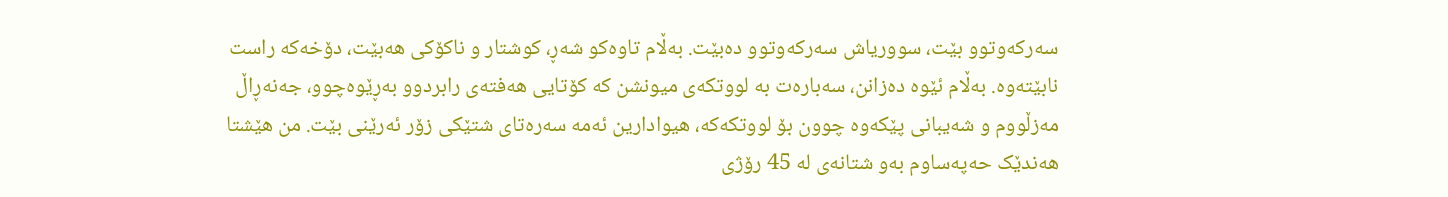سەرکەوتوو بێت، سووریاش سەرکەوتوو دەبێت. بەڵام تاوەکو شەڕ، کوشتار و ناکۆکی هەبێت، دۆخەکە راست نابێتەوە. بەڵام ئێوە دەزانن، سەبارەت بە لووتکەی میونشن کە کۆتایی هەفتەی رابردوو بەڕێوەچوو، جەنەڕاڵ مەزڵووم و شەیبانی پێکەوە چوون بۆ لووتکەکە، هیوادارین ئەمە سەرەتای شتێکی زۆر ئەرێنی بێت. من هێشتا هەندێک حەپەساوم بەو شتانەی لە 45 رۆژی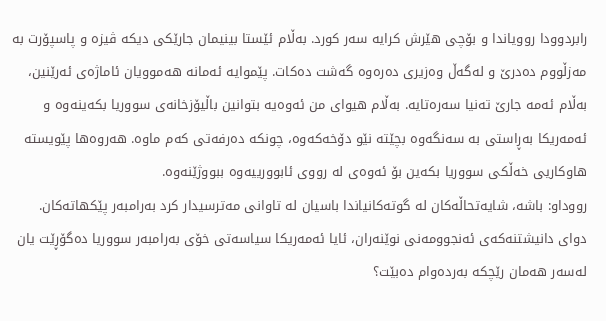رابردوودا روویاندا و بۆچی هێرش کرایە سەر کورد. بەڵام ئێستا بینیمان جارێکی دیکە ڤیزە و پاسپۆرت بە مەزڵووم دەدرێ و لەگەڵ وەزیری دەرەوە گەشت دەکات. پێموایە ئەمانە هەموویان ئاماژەی ئەرێنین، بەڵام ئەمە جارێ تەنیا سەرەتایە. بەڵام هیوای من ئەوەیە بتوانین باڵیۆزخانەی سووریا بکەینەوە و ئەمەریکا بەڕاستی بە سەنگەوە بچێتە نێو دۆخەکەوە، چونکە دەرفەتی کەم ماوە. هەروەها پێویستە هاوکاریی خەڵکی سووریا بکەین بۆ ئەوەی لە رووی ئابوورییەوە ببووژێنەوە.
رووداو: باشە، شایەتحاڵەکان لە گوتەکانیاندا باسیان لە تاوانی مەترسیدار کرد بەرامبەر پێکهاتەکان. دوای دانیشتنەکەی ئەنجوومەنی نوێنەران، ئایا ئەمەریکا سیاسەتی خۆی بەرامبەر سووریا دەگۆڕێت یان لەسەر هەمان رێچکە بەردەوام دەبێت؟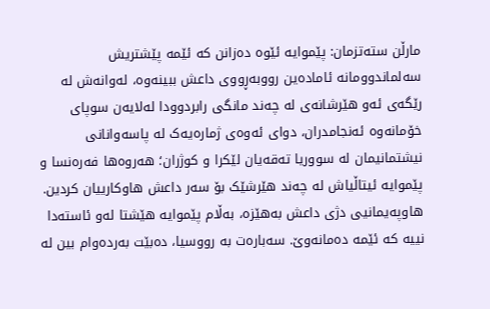مارڵن ستەتزمان: پێموایە ئێوە دەزانن کە ئێمە پێشتریش سەلماندوومانە ئامادەین رووبەڕووی داعش ببینەوە، لەوانەش لە رێگەی ئەو هێرشانەی لە چەند مانگی رابردوودا لەلایەن سوپای خۆمانەوە ئەنجامدران، دوای ئەوەی ژمارەیەک لە پاسەوانانی نیشتمانیمان لە سووریا تەقەیان لێکرا و کوژران؛ هەروەها فەرەنسا و پێموایە ئیتاڵیاش لە چەند هێرشێک بۆ سەر داعش هاوکارییان کردین. هاوپەیمانیی دژی داعش بەهێزە، بەڵام پێموایە هێشتا لەو ئاستەدا نییە کە ئێمە دەمانەوێ. سەبارەت بە رووسیا، دەبێت بەردەوام بین لە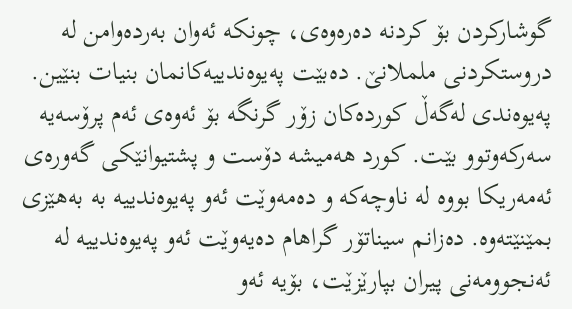گوشارکردن بۆ کردنە دەرەوەی، چونکە ئەوان بەردەوامن لە دروستکردنی ململانێ. دەبێت پەیوەندییەکانمان بنیات بنێین. پەیوەندی لەگەڵ کوردەکان زۆر گرنگە بۆ ئەوەی ئەم پرۆسەیە سەرکەوتوو بێت. کورد هەمیشە دۆست و پشتیوانێکی گەورەی ئەمەریکا بووە لە ناوچەکە و دەمەوێت ئەو پەیوەندییە بە بەهێزی بمێنێتەوە. دەزانم سیناتۆر گراهام دەیەوێت ئەو پەیوەندییە لە ئەنجوومەنی پیران بپارێزێت، بۆیە ئەو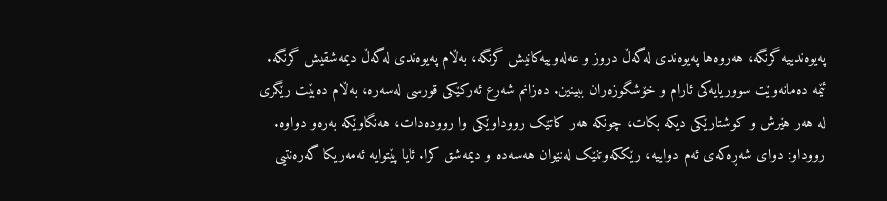پەیوەندییە گرنگە، هەروەها پەیوەندی لەگەڵ دروز و عەلەوییەکانیش گرنگە، بەڵام پەیوەندی لەگەڵ دیمەشقیش گرنگە. ئێمە دەمانەوێت سووریایەکی ئارام و خۆشگوزەران ببینین. دەزانم شەرع ئەرکێکی قورسی لەسەرە، بەڵام دەبێت رێگری لە هەر هێرش و کوشتارێکی دیکە بکات، چونکە هەر کاتێک رووداوێکی وا روودەدات، هەنگاوێکە بەرەو دواوە.
رووداو: دوای شەڕەکەی ئەم دواییە، رێککەوتنێک لەنێوان هەسەدە و دیمەشق کرا. ئایا پێتوایە ئەمەریکا گەرەنتیی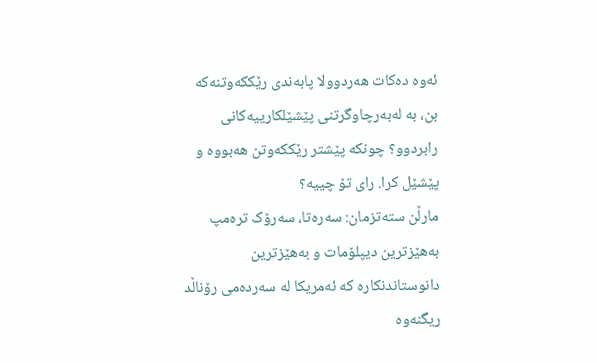ئەوە دەکات هەردوولا پابەندی رێککەوتنەکە بن، بە لەبەرچاوگرتنی پێشێلکارییەکانی رابردوو؟ چونکە پێشتر رێککەوتن هەبووە و پێشێل کرا. رای تۆ چییە؟
مارڵن ستەتزمان: سەرەتا، سەرۆک ترەمپ بەهێزترین دیپلۆمات و بەهێزترین دانوستاندنکارە کە ئەمریکا لە سەردەمی رۆناڵد ریگنەوە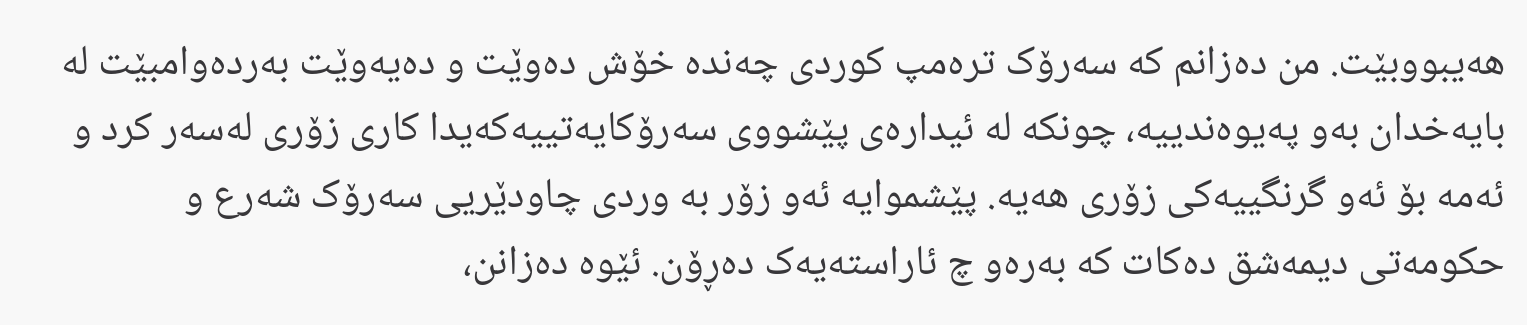هەیبووبێت. من دەزانم کە سەرۆک ترەمپ کوردی چەندە خۆش دەوێت و دەیەوێت بەردەوامبێت لە بایەخدان بەو پەیوەندییە، چونکە لە ئیدارەی پێشووی سەرۆکایەتییەکەیدا کاری زۆری لەسەر کرد و ئەمە بۆ ئەو گرنگییەکی زۆری هەیە. پێشموایە ئەو زۆر بە وردی چاودێریی سەرۆک شەرع و حکومەتی دیمەشق دەکات کە بەرەو چ ئاراستەیەک دەڕۆن. ئێوە دەزانن،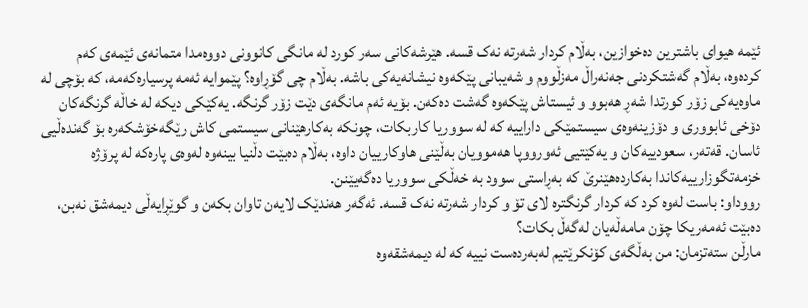ئێمە هیوای باشترین دەخوازین، بەڵام کردار شەرتە نەک قسە. هێرشەکانی سەر کورد لە مانگی کانوونی دووەمدا متمانەی ئێمەی کەم کردەوە، بەڵام گەشتکردنی جەنەراڵ مەزڵووم و شەیبانی پێکەوە نیشانەیەکی باشە. بەڵام چی گۆڕاوە؟ پێموایە ئەمە پرسیارەکەمە، کە بۆچی لە ماوەیەکی زۆر کورتدا شەڕ هەبوو و ئیستاش پێکەوە گەشت دەکەن. بۆیە ئەم مانگەی دێت زۆر گرنگە. یەکێکی دیکە لە خاڵە گرنگەکان دۆخی ئابووری و دۆزینەوەی سیستمێکی داراییە کە لە سووریا کاربکات، چونکە بەکارهێنانی سیستمی کاش رێگەخۆشکەرە بۆ گەندەڵیی ئاسان. قەتەر، سعودییەکان و یەکێتیی ئەورووپا هەموویان بەڵێنی هاوکارییان داوە، بەڵام دەبێت دڵنیا بینەوە لەوەی پارەکە لە پرۆژە خزمەتگوزارییەکاندا بەکاردەهێنرێ کە بەڕاستی سوود بە خەڵکی سووریا دەگەیێنن.
رووداو: باست لەوە کرد کە کردار گرنگترە لای تۆ و کردار شەرتە نەک قسە. ئەگەر هەندێک لایەن تاوان بکەن و گوێڕایەڵی دیمەشق نەبن، دەبێت ئەمەریکا چۆن مامەڵەیان لەگەڵ بکات؟
مارڵن ستەتزمان: من بەڵگەی کۆنکرێتیم لەبەردەست نییە کە لە دیمەشقەوە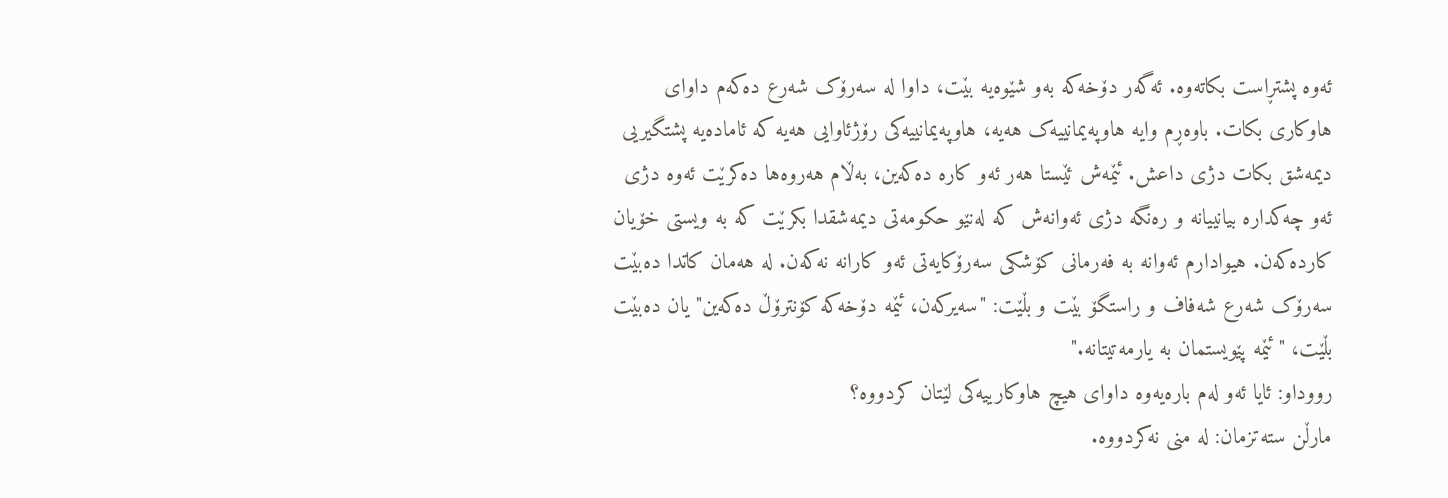ئەوە پشتڕاست بکاتەوە. ئەگەر دۆخەکە بەو شێوەیە بێت، داوا لە سەرۆک شەرع دەکەم داوای هاوکاری بکات. باوەڕم وایە هاوپەیمانییەک هەیە، هاوپەیمانییەکی رۆژئاوایی هەیە کە ئامادەیە پشتگیریی دیمەشق بکات دژی داعش. ئێمەش ئێستا هەر ئەو کارە دەکەین، بەڵام هەروەها دەکرێت ئەوە دژی ئەو چەکدارە بیانییانە و رەنگە دژی ئەوانەش کە لەنێو حکومەتی دیمەشقدا بکرێت کە بە ویستی خۆیان کاردەکەن. هیوادارم ئەوانە بە فەرمانی کۆشکی سەرۆکایەتی ئەو کارانە نەکەن. لە هەمان کاتدا دەبێت سەرۆک شەرع شەفاف و راستگۆ بێت و بڵێت: "سەیرکەن، ئێمە دۆخەکە کۆنترۆڵ دەکەین" یان دەبێت بڵێت، "ئێمە پێویستمان بە یارمەتیتانە."
رووداو: ئایا ئەو لەم بارەیەوە داوای هیچ هاوکارییەکی لێتان کردووە؟
مارڵن ستەتزمان: لە منی نەکردووە.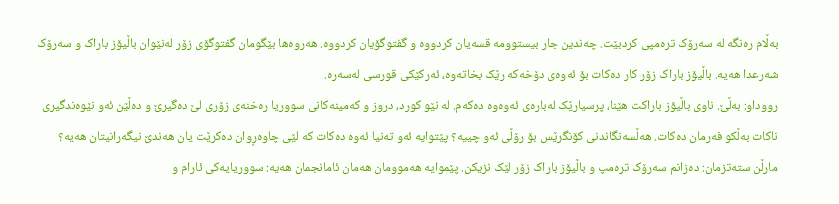بەڵام رەنگە لە سەرۆک ترەمپی کردبێت. چەندین جار بیستوومە قسەیان کردووە و گفتوگۆیان کردووە. هەروەها بێگومان گفتوگۆی زۆر لەنێوان باڵیۆز باراک و سەرۆک شەرعدا هەیە. باڵیۆز باراک زۆر کار دەکات بۆ ئەوەی دۆخەکە رێک بخاتەوە، ئەرکێکی قورسی لەسەرە.
رووداو: بەڵێ. ناوی باڵیۆز باراکت هێنا، پرسیارێک لەبارەی ئەوەوە دەکەم. لە نێو کورد، دروز و کەمینەکانی سووریا رەخنەی زۆری لێ دەگیرێ و دەڵێن ئەو نێوەندگیری ناکات بەڵکو فەرمان دەکات. هەڵسەنگاندنی کۆنگرێس بۆ رۆڵی ئەو چییە؟ پێتوایە ئەو تەنیا ئەوە دەکات کە لێی چاوەڕوان دەکرێت یان هەندێ نیگەرانیتان هەیە؟
مارڵن ستەتزمان: دەزانم سەرۆک ترەمپ و باڵیۆز باراک زۆر لێک نزیکن. پێموایە هەموومان هەمان ئامانجمان هەیە: سووریایەکی ئارام و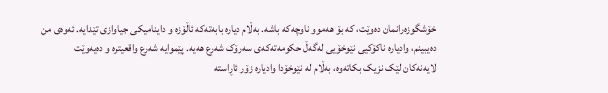خۆشگوزەرانمان دەوێت، کە بۆ هەموو ناوچەکە باشە. بەڵام دیارە بابەتەکە ئاڵۆزە و داینامیکی جیاوازی تێدایە. ئەوەی من دەیبینم، وادیارە ناکۆکیی نێوخۆیی لەگەڵ حکومەتەکەی سەرۆک شەرع هەیە. پێموایە شەرع واقعیترە و دەیەوێت لایەنەکان لێک نزیک بکاتەوە، بەڵام لە نێوخۆدا وادیارە زۆر ئاڕاستە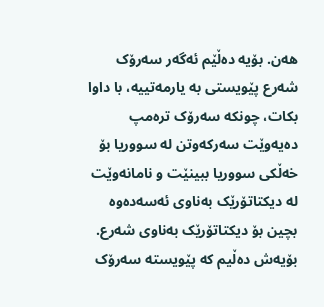هەن. بۆیە دەڵێم ئەگەر سەرۆک شەرع پێویستی بە یارمەتییە، با داوا بکات، چونکە سەرۆک ترەمپ دەیەوێت سەرکەوتن لە سووریا بۆ خەڵکی سووریا ببینێت و نامانەوێت لە دیکتاتۆرێک بەناوی ئەسەدەوە بچین بۆ دیکتاتۆرێک بەناوی شەرع. بۆیەش دەڵیم کە پێویستە سەرۆک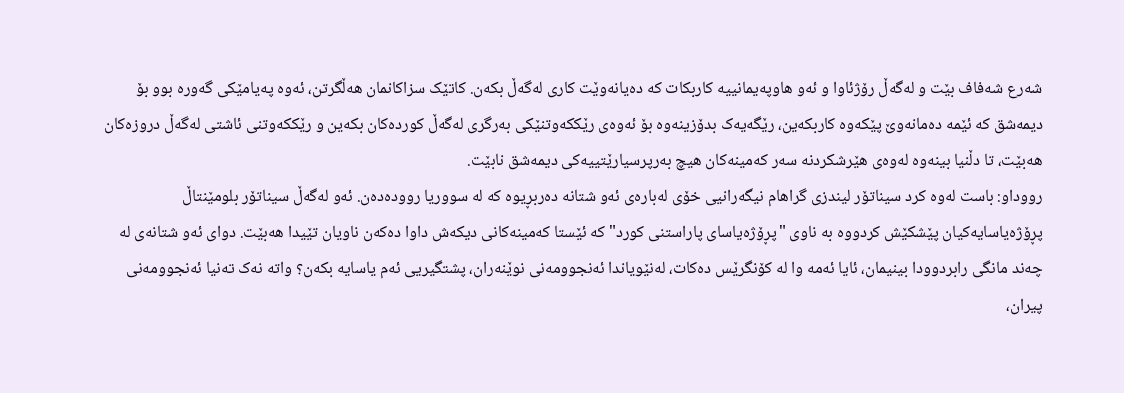شەرع شەفاف بێت و لەگەڵ رۆژئاوا و ئەو هاوپەیمانییە کاربکات کە دەیانەوێت کاری لەگەڵ بکەن. کاتێک سزاکانمان هەڵگرتن، ئەوە پەیامێکی گەورە بوو بۆ دیمەشق کە ئێمە دەمانەوێ پێکەوە کاربکەین، رێگەیەک بدۆزینەوە بۆ ئەوەی رێککەوتنێکی بەرگری لەگەڵ کوردەکان بکەین و رێککەوتنی ئاشتی لەگەڵ دروزەکان هەبێت، تا دڵنیا بینەوە لەوەی هێرشکردنە سەر کەمینەکان هیچ بەرپرسیارێتییەکی دیمەشق نابێت.
رووداو: باست لەوە کرد سیناتۆر لیندزی گراهام نیگەرانیی خۆی لەبارەی ئەو شتانە دەربڕیوە کە لە سووریا روودەدەن. ئەو لەگەڵ سیناتۆر بلومێنتاڵ پڕۆژەیاسایەکیان پێشکێش کردووە بە ناوی "پڕۆژەیاسای پاراستنی کورد" کە ئێستا کەمینەکانی دیکەش داوا دەکەن ناویان تێیدا هەبێت. دوای ئەو شتانەی لە چەند مانگی رابردوودا بینیمان، ئایا ئەمە وا لە کۆنگرێس دەکات، لەنێویاندا ئەنجوومەنی نوێنەران، پشتگیریی ئەم یاسایە بکەن؟ واتە نەک تەنیا ئەنجوومەنی پیران،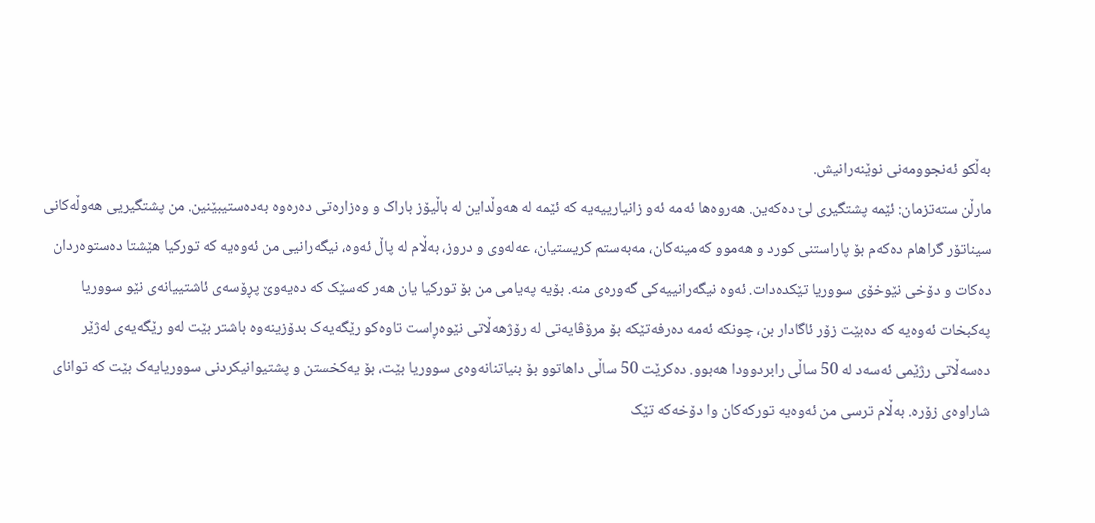بەڵکو ئەنجوومەنی نوێنەرانیش.
مارڵن ستەتزمان: ئێمە پشتگیری لێ دەکەین. هەروەها ئەمە ئەو زانیارییەیە کە ئێمە لە هەوڵداین لە باڵیۆز باراک و وەزارەتی دەرەوە بەدەستیبێنین. من پشتگیریی هەوڵەکانی سیناتۆر گراهام دەکەم بۆ پاراستنی کورد و هەموو کەمینەکان، مەبەستم کریستیان، عەلەوی و دروز، بەڵام لە پاڵ ئەوە، نیگەرانیی من ئەوەیە کە تورکیا هێشتا دەستوەردان دەکات و دۆخی نێوخۆی سووریا تێکدەدات. ئەوە نیگەرانییەکی گەورەی منە. بۆیە پەیامی من بۆ تورکیا یان هەر کەسێک کە دەیەوێ پڕۆسەی ئاشتییانەی نێو سووریا پەکبخات ئەوەیە کە دەبێت زۆر ئاگادار بن، چونکە ئەمە دەرفەتێکە بۆ مرۆڤایەتی لە رۆژهەڵاتی نێوەڕاست تاوەکو رێگەیەک بدۆزینەوە باشتر بێت لەو رێگەیەی لەژێر دەسەڵاتی رژێمی ئەسەد لە 50 ساڵی رابردوودا هەبوو. دەکرێت 50 ساڵی داهاتوو بۆ بنیاتنانەوەی سووریا بێت، بۆ یەکخستن و پشتیوانیکردنی سووریایەک بێت کە توانای شاراوەی زۆرە. بەڵام ترسی من ئەوەیە تورکەکان وا دۆخەکە تێک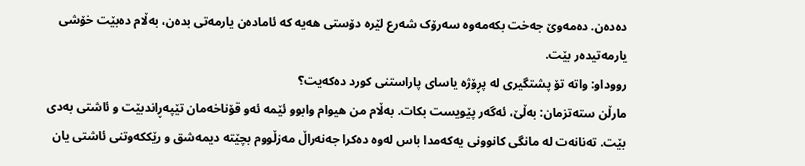دەدەن. دەمەوێ جەخت بکەمەوە سەرۆک شەرع لێرە دۆستی هەیە کە ئامادەن یارمەتی بدەن، بەڵام دەبێت خۆشی یارمەتیدەر بێت.
رووداو: واتە تۆ پشتگیری لە پڕۆژە یاسای پاراستنی کورد دەکەیت؟
مارڵن ستەتزمان: بەڵێ، ئەگەر پێویست بکات. بەڵام من هیوام وابوو ئێمە ئەو قۆناخەمان تێپەڕاندبێت و ئاشتی بەدی بێت. تەنانەت لە مانگی کانوونی یەکەمدا باس لەوە دەکرا جەنەراڵ مەزڵووم بچێتە دیمەشق و رێککەوتنی ئاشتی یان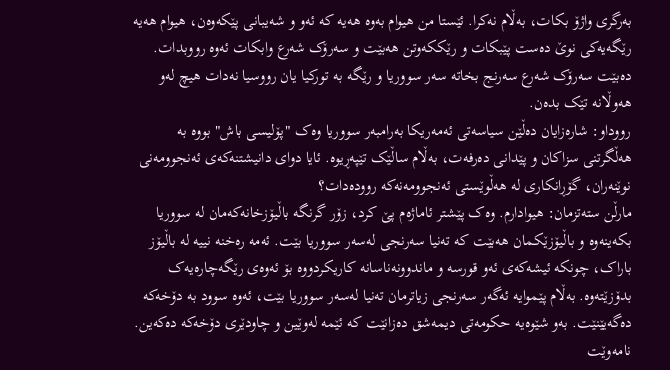بەرگری واژۆ بکات، بەڵام نەکرا. ئێستا من هیوام بەوە هەیە کە ئەو و شەیبانی پێکەوەن، هیوام هەیە رێگەیەکی نوێ دەست پێبکات و رێککەوتن هەبێت و سەرۆک شەرع وابکات ئەوە رووبدات. دەبێت سەرۆک شەرع سەرنج بخاتە سەر سووریا و رێگە بە تورکیا یان رووسیا نەدات هیچ لەو هەوڵانە تێک بدەن.
رووداو: شارەزایان دەڵێن سیاسەتی ئەمەریکا بەرامبەر سووریا وەک "پۆلیسی باش" بووە بە هەڵگرتنی سزاکان و پێدانی دەرفەت، بەڵام ساڵێک تێپەڕیوە. ئایا دوای دانیشتنەکەی ئەنجوومەنی نوێنەران، گۆڕانکاری لە هەڵوێستی ئەنجوومەنەکە روودەدات؟
مارڵن ستەتزمان: هیوادارم. وەک پێشتر ئاماژەم پێ کرد، زۆر گرنگە باڵیۆزخانەکەمان لە سووریا بکەینەوە و باڵیۆزێکمان هەبێت کە تەنیا سەرنجی لەسەر سووریا بێت. ئەمە رەخنە نییە لە باڵیۆز باراک، چونکە ئیشەکەی ئەو قورسە و ماندوونەناسانە کاریکردووە بۆ ئەوەی رێگەچارەیەک بدۆزێتەوە. بەڵام پێموایە ئەگەر سەرنجی زیاترمان تەنیا لەسەر سووریا بێت، ئەوە سوود بە دۆخەکە دەگەیێنێت. بەو شێوەیە حکومەتی دیمەشق دەزانێت کە ئێمە لەوێین و چاودێری دۆخەکە دەکەین. نامەوێت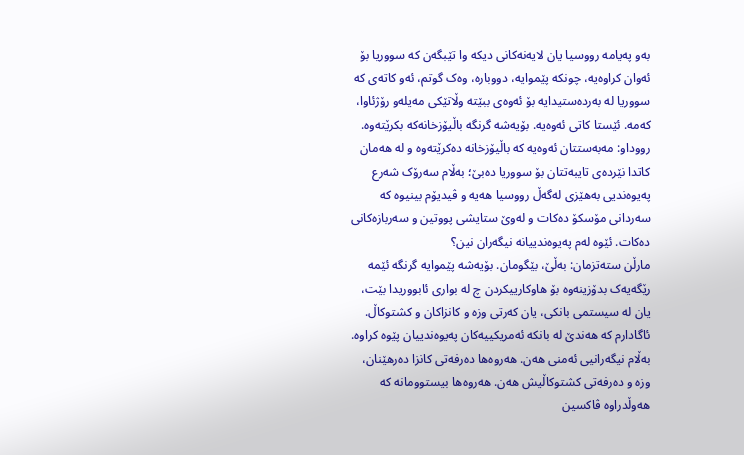بەو پەیامە رووسیا یان لایەنەکانی دیکە وا تێبگەن کە سووریا بۆ ئەوان کراوەیە، چونکە پێموایە، دووبارە، وەک گوتم، ئەو کاتەی کە سووریا لە بەردەستیدایە بۆ ئەوەی ببێتە وڵاتێکی مەیلەو رۆژئاوا، کەمە. ئێستا کاتی ئەوەیە. بۆیەشە گرنگە باڵیۆزخانەکە بکرێتەوە.
رووداو: مەبەستتان ئەوەیە کە باڵیۆزخانە دەکرێتەوە و لە هەمان کاتدا نێردەی تایبەتتان بۆ سووریا دەبێ؛ بەڵام سەرۆک شەرع پەیوەندیی بەهێزی لەگەڵ رووسیا هەیە و ڤیدیۆم بینیوە کە سەردانی مۆسکۆ دەکات و لەوێ ستایشی پووتین و سەربازەکانی دەکات. ئێوە لەم پەیوەندییانە نیگەران نین؟
مارڵن ستەتزمان: بەڵێ، بێگومان. بۆیەشە پێموایە گرنگە ئێمە رێگەیەک بدۆزینەوە بۆ هاوکارییکردن چ لە بواری ئابووریدا بێت، یان لە سیستمی بانکی، یان کەرتی وزە و کانزاکان و کشتوکاڵ. ئاگادارم کە هەندێ لە بانکە ئەمریکییەکان پەیوەندییان پێوە کراوە. بەڵام نیگەرانیی ئەمنی هەن. هەروەها دەرفەتی کانزا دەرهێنان، وزە و دەرفەتی کشتوکاڵیش هەن. هەروەها بیستوومانە کە هەوڵدراوە ڤاکسین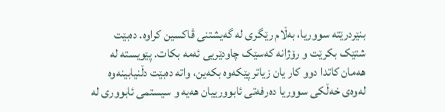بنێردرێتە سووریا، بەڵام رێگری لە گەیشتنی ڤاکسین کراوە. دەبێت شتێک بکرێت و رۆژانە کەسێک چاودێریی ئەمە بکات. پێویستە لە هەمان کاتدا دوو کار یان زیاتر پێکەوە بکەین، واتە دەبێت دڵنیابینەوە لەوەی خەڵکی سووریا دەرفەتی ئابوورییان هەیە و سیستمی ئابووری لە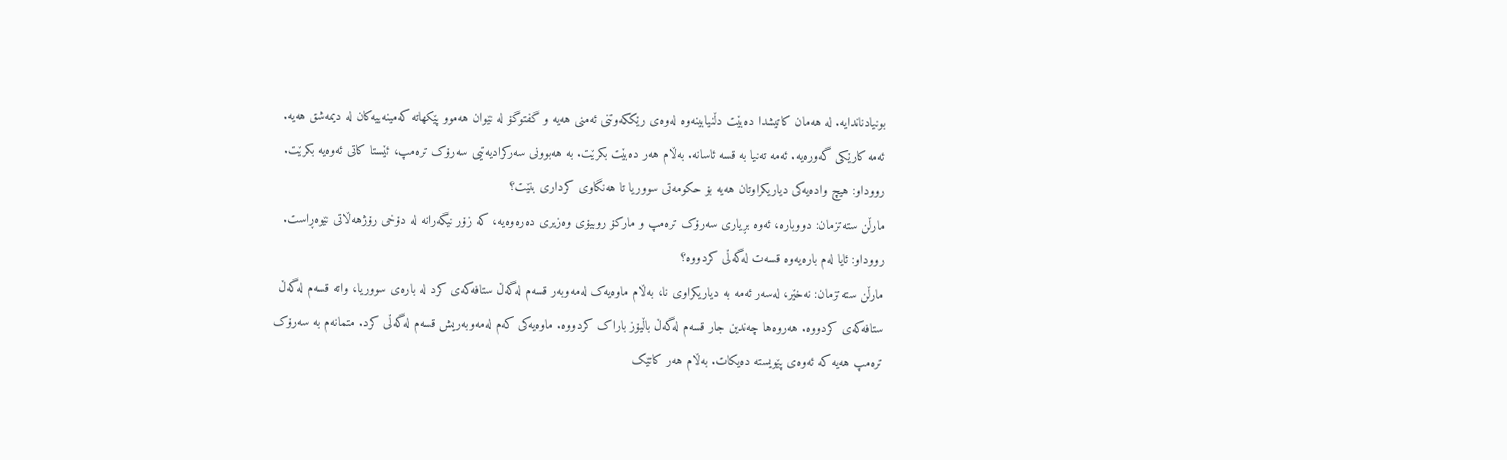بونیادناندایە. لە هەمان کاتیشدا دەبێت دڵنیابینەوە لەوەی رێککەوتنی ئەمنی هەیە و گفتوگۆ لە نێوان هەموو پێکهاتە کەمینەییەکان لە دیمەشق هەیە. ئەمە کارێکی گەورەیە. ئەمە تەنیا بە قسە ئاسانە. بەڵام هەر دەبێت بکرێت. بە هەبوونی سەرکرادیەتیی سەرۆک ترەمپ، ئێستا کاتی ئەوەیە بکرێت.
رووداو: هیچ وادەیەکی دیاریکراوتان هەیە بۆ حکومەتی سووریا تا هەنگاوی کرداری بنێت؟
مارڵن ستەتزمان: دووبارە، ئەوە بڕیاری سەرۆک ترەمپ و مارکۆ روبیۆی وەزیری دەرەوەیە، کە زۆر نیگەرانە لە دۆخی رۆژهەڵاتی نێوەڕاست.
رووداو: ئایا لەم بارەیەوە قسەت لەگەڵی کردووە؟
مارڵن ستەتزمان: نەخێر، لەسەر ئەمە بە دیاریکراوی نا، بەڵام ماوەیەک لەمەوبەر قسەم لەگەڵ ستافەکەی کرد لە بارەی سووریا، واتە قسەم لەگەڵ ستافەکەی کردووە. هەروەها چەندین جار قسەم لەگەڵ باڵیۆز باراک کردووە. ماوەیەکی کەم لەمەوبەریش قسەم لەگەڵی کرد. متمانەم بە سەرۆک ترەمپ هەیە کە ئەوەی پێویستە دەیکات. بەڵام هەر کاتێک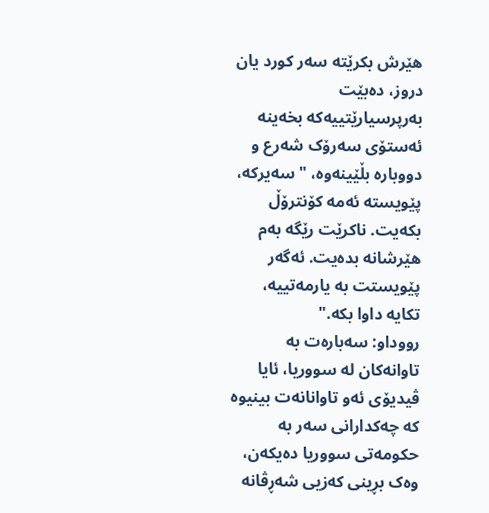هێرش بکرێتە سەر کورد یان دروز، دەبێت بەرپرسیارێتییەکە بخەینە ئەستۆی سەرۆک شەرع و دووبارە بڵێینەوە، "سەیرکە، پێویستە ئەمە کۆنترۆڵ بکەیت. ناکرێت رێگە بەم هێرشانە بدەیت. ئەگەر پێویستت بە یارمەتییە، تکایە داوا بکە."
رووداو: سەبارەت بە تاوانەکان لە سووریا، ئایا ڤیدیۆی ئەو تاوانانەت بینیوە کە چەکدارانی سەر بە حکومەتی سووریا دەیکەن، وەک بڕینی کەزیی شەڕڤانە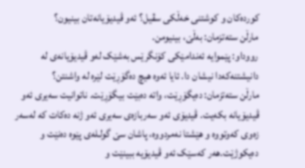کوردەکان و کوشتنی خەڵکی سڤیل؟ ئەو ڤیدیۆیانەتان بینیون؟
مارڵن ستەتزمان: بەڵێ، بینیومن.
رووداو: پێموایە ئەندامێکی کۆنگرێس بەشێک لەو ڤیدیۆیانەی لە دانیشتنەکەدا نیشان دا. ئایا ئەوە هیچ دەگۆڕێت لێرە لە واشنتن؟
مارڵن ستەتزمان: دەیگۆڕێت، واتە دەبێت بیگۆڕێت. ناتوانیت سەیری ئەو ڤیدیۆیانە بکەیت. ڤیدیۆی ئەو سەربازەی سەیری ئەو ژنە دەکات کە لەسەر زەوی کەوتووە و هێشتا نەمردووە، پاشان سێ گولـلەی پێوە دەنێت و دەیکوژێت.هەر کەسێک ئەو ڤیدیۆیە ببینێت و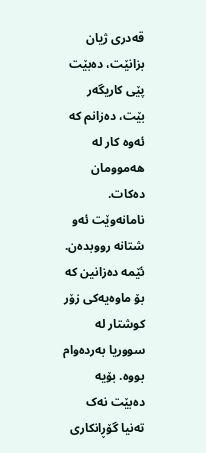قەدری ژیان بزانێت، دەبێت پێی کاریگەر بێت، دەزانم کە ئەوە کار لە هەموومان دەکات. نامانەوێت ئەو شتانە رووبدەن. ئێمە دەزانین کە بۆ ماوەیەکی زۆر کوشتار لە سووریا بەردەوام بووە. بۆیە دەبێت نەک تەنیا گۆڕانکاری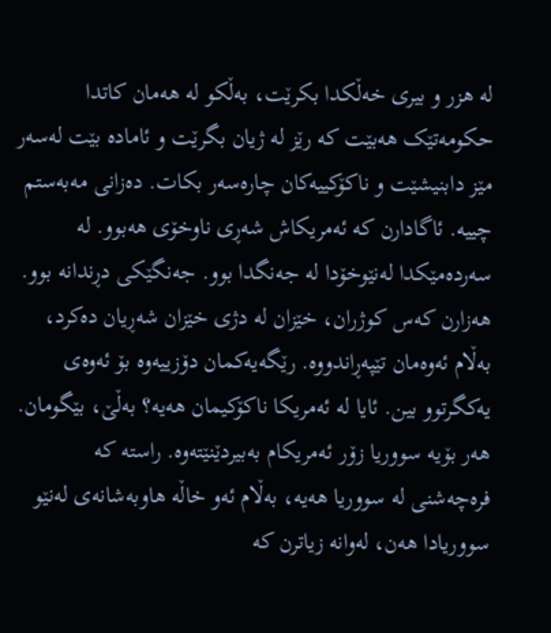لە هزر و بیری خەڵکدا بکرێت، بەڵکو لە هەمان کاتدا حکومەتێک هەبێت کە رێز لە ژیان بگرێت و ئامادە بێت لەسەر مێز دابنیشێت و ناکۆکییەکان چارەسەر بکات. دەزانی مەبەستم چییە. ئاگادارن کە ئەمریکاش شەڕی ناوخۆی هەبوو. لە سەردەمێکدا لەنێوخۆدا لە جەنگدا بوو. جەنگێکی دڕندانە بوو. هەزارن کەس کوژران، خێزان لە دژی خێزان شەڕیان دەکرد، بەڵام ئەوەمان تێپەڕاندووە. رێگەیەکمان دۆزییەوە بۆ ئەوەی یەکگرتوو بین. ئایا لە ئەمریکا ناکۆکیمان هەیە؟ بەڵێ، بێگومان. هەر بۆیە سووریا زۆر ئەمریکام بەبیردێنێتەوە. راستە کە فرەچەشنی لە سووریا هەیە، بەڵام ئەو خاڵە هاوبەشانەی لەنێو سووریادا هەن، لەوانە زیاترن کە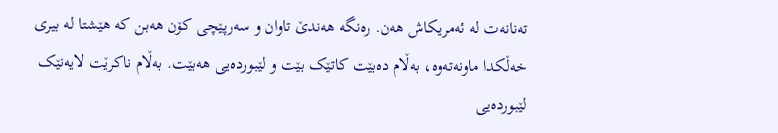تەنانەت لە ئەمریکاش هەن. رەنگە هەندێ تاوان و سەرپێچی کۆن هەبن کە هێشتا لە بیری خەڵکدا ماونەتەوە، بەڵام دەبێت کاتێک بێت و لێبوردەیی هەبێت. بەڵام ناکرێت لایەنێک لێبوردەیی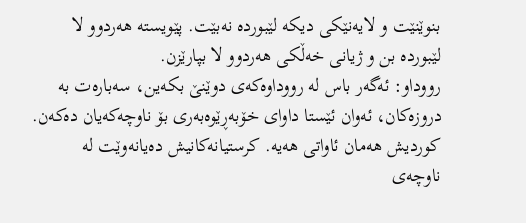بنوێنێت و لایەنێکی دیکە لێبوردە نەبێت. پێویستە هەردوو لا لێبوردە بن و ژیانی خەڵکی هەردوو لا بپارێزن.
رووداو: ئەگەر باس لە رووداوەکەی دوێنێ بکەین، سەبارەت بە دروزەکان، ئەوان ئێستا داوای خۆبەڕێوەبەری بۆ ناوچەکەیان دەکەن. کوردیش هەمان ئاواتی هەیە. کرستیانەکانیش دەیانەوێت لە ناوچەی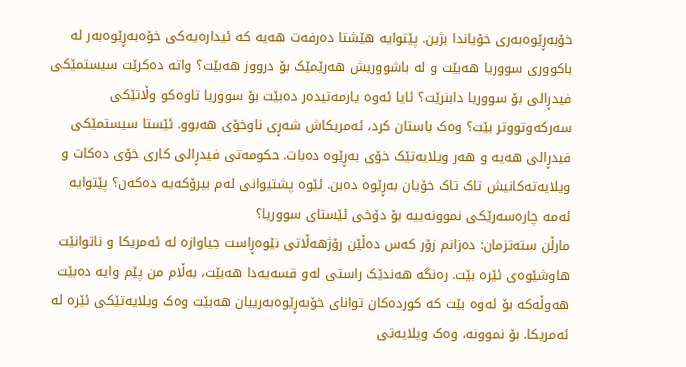خۆبەڕێوەبەری خۆیاندا بژین. پێتوایە هێشتا دەرفەت هەیە کە ئیدارەیەکی خۆەبەڕێوەبەر لە باکووری سووریا هەبێت و لە باشووریش هەرێمێک بۆ درووز هەبێت؟ واتە دەکرێت سیستمێکی فیدڕالی بۆ سووریا دابنرێت؟ ئایا ئەوە یارمەتیدەر دەبێت بۆ سووریا تاوەکو وڵاتێکی سەرکەوتووتر بێت؟ وەک باستان کرد، ئەمریکاش شەڕی ناوخۆی هەبوو. ئێستا سیستمێکی فیدڕالی هەیە و هەر ویلایەتێک خۆی بەڕێوە دەبات. حکومەتی فیدڕالی کاری خۆی دەکات و ویلایەتەکانیش تاک تاک خۆیان بەڕێوە دەبن. ئێوە پشتیوانی لەم بیرۆکەیە دەکەن؟ پێتوایە ئەمە چارەسەرێکی نموونەییە بۆ دۆخی ئێستای سووریا؟
مارڵن ستەتزمان: دەزانم زۆر کەس دەڵێن رۆژهەڵاتی نێوەڕاست جیاوازە لە ئەمریکا و ناتوانێت هاوشێوەی ئێرە بێت. رەنگە هەندێک راستی لەو قسەیەدا هەبێت، بەڵام من پێم وایە دەبێت هەوڵەکە بۆ ئەوە بێت کە کوردەکان توانای خۆبەڕێوەبەرییان هەبێت وەک ویلایەتێکی ئێرە لە ئەمریکا. بۆ نموونە، وەک ویلایەتی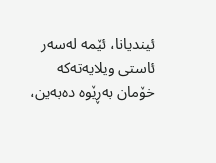ئیندیانا، ئێمە لەسەر ئاستی ویلایەتەکە خۆمان بەڕێوە دەبەین،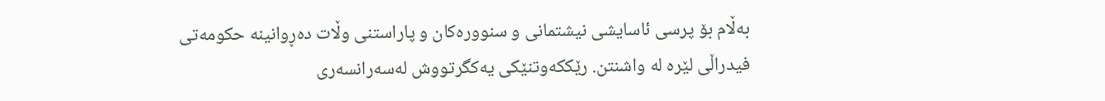بەڵام بۆ پرسی ئاسایشی نیشتمانی و سنوورەکان و پاراستنی وڵات دەڕوانینە حکومەتی فیدراڵی لێرە لە واشنتن. رێککەوتنێکی یەکگرتووش لەسەرانسەری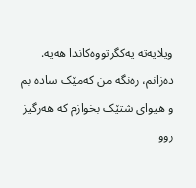ویلایەتە یەکگرتووەکاندا هەیە. دەزانم، رەنگە من کەمێک سادە بم و هیوای شتێک بخوازم کە هەرگیز روو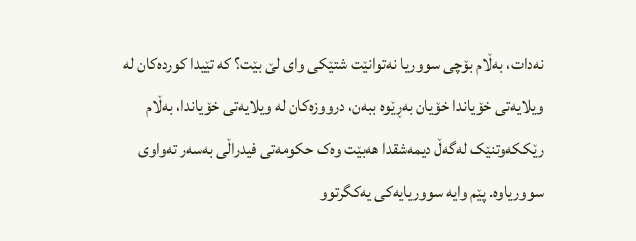نەدات، بەڵام بۆچی سووریا نەتوانێت شتێکی وای لێ بێت؟ کە تێیدا کوردەکان لە ویلایەتی خۆیاندا خۆیان بەڕێوە ببەن، درووزەکان لە ویلایەتی خۆیاندا، بەڵام رێککەوتنێک لەگەڵ دیمەشقدا هەبێت وەک حکومەتی فیدراڵی بەسەر تەواوی سووریاوە. پێم وایە سووریایەکی یەکگرتوو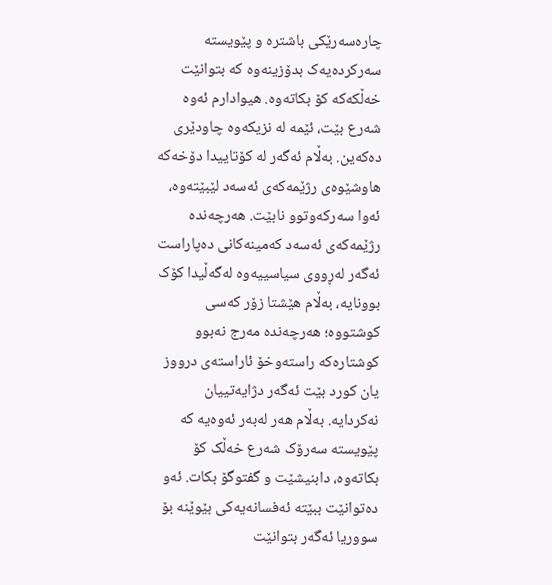چارەسەرێکی باشترە و پێویستە سەرکردەیەک بدۆزینەوە کە بتوانێت خەڵکەکە کۆ بکاتەوە. هیوادارم ئەوە شەرع بێت، ئێمە لە نزیکەوە چاودێری دەکەین. بەڵام ئەگەر لە کۆتاییدا دۆخەکە هاوشێوەی رژێمەکەی ئەسەد لێبێتەوە، ئەوا سەرکەوتوو نابێت. هەرچەندە رژێمەکەی ئەسەد کەمینەکانی دەپاراست ئەگەر لەڕووی سیاسییەوە لەگەڵیدا کۆک بوونایە، بەڵام هێشتا زۆر کەسی کوشتووە؛ هەرچەندە مەرج نەبوو کوشتارەکە راستەوخۆ ئاراستەی درووز یان کورد بێت ئەگەر دژایەتییان نەکردایە. بەڵام هەر لەبەر ئەوەیە کە پێویستە سەرۆک شەرع خەڵک کۆ بکاتەوە، دابنیشێت و گفتوگۆ بکات. ئەو دەتوانێت ببێتە ئەفسانەیەکی بێوێنە بۆ سووریا ئەگەر بتوانێت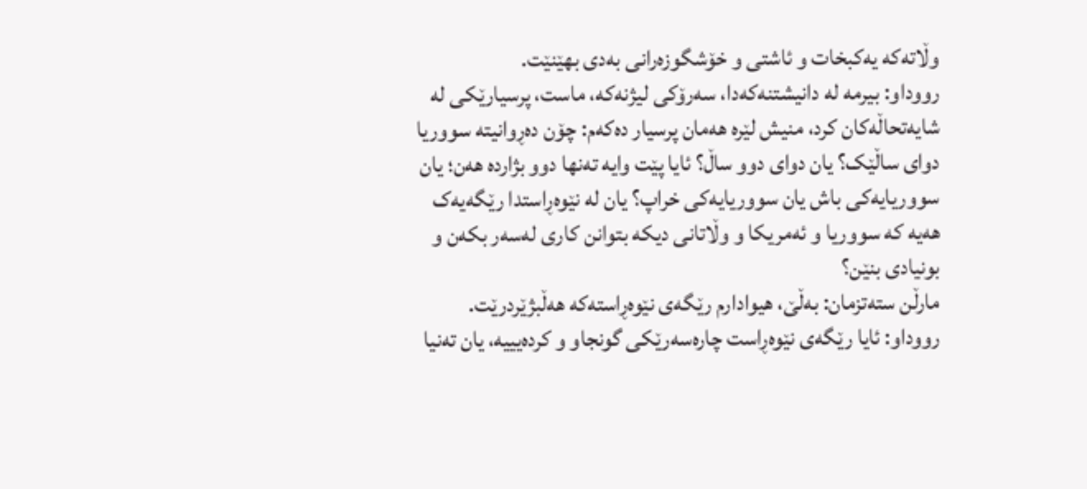وڵاتەکە یەکبخات و ئاشتی و خۆشگوزەرانی بەدی بهێنێت.
رووداو: بیرمە لە دانیشتنەکەدا، سەرۆکی لیژنەکە، ماست، پرسیارێکی لە شایەتحاڵەکان کرد، منیش لێرە هەمان پرسیار دەکەم: چۆن دەڕوانیتە سووریا دوای ساڵێک؟ یان دوای دوو ساڵ؟ ئایا پێت وایە تەنها دوو بژاردە هەن؛ یان سووریایەکی باش یان سووریایەکی خراپ؟ یان لە نێوەڕاستدا رێگەیەک هەیە کە سووریا و ئەمریکا و وڵاتانی دیکە بتوانن کاری لەسەر بکەن و بونیادی بنێن؟
مارڵن ستەتزمان: بەڵێ، هیوادارم رێگەی نێوەڕاستەکە هەڵبژێردرێت.
رووداو: ئایا رێگەی نێوەڕاست چارەسەرێکی گونجاو و کردەیییە، یان تەنیا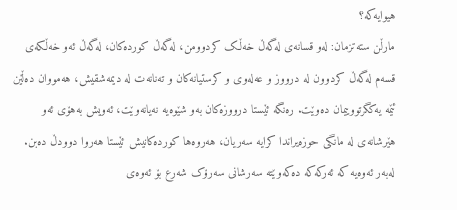هیوایەکە؟
مارڵن ستەتزمان: لەو قسانەی لەگەڵ خەڵک کردوومن، لەگەڵ کوردەکان، لەگەڵ ئەو خەڵکەی قسەم لەگەڵ کردوون لە درووز و عەلەوی و کرستیانەکان و تەنانەت لە دیمەشقیش، هەمووان دەڵێن ئێمە یەکگرتووییمان دەوێت. رەنگە ئێستا درووزەکان بەو شێوەیە نەیانەوێت، ئەویش بەهۆی ئەو هێرشانەی لە مانگی حوزەیراندا کرایە سەریان، هەروەها کوردەکانیش ئێستا هەروا دوودڵ دەبن. لەبەر ئەوەیە کە ئەرکەکە دەکەوێتە سەرشانی سەرۆک شەرع بۆ ئەوەی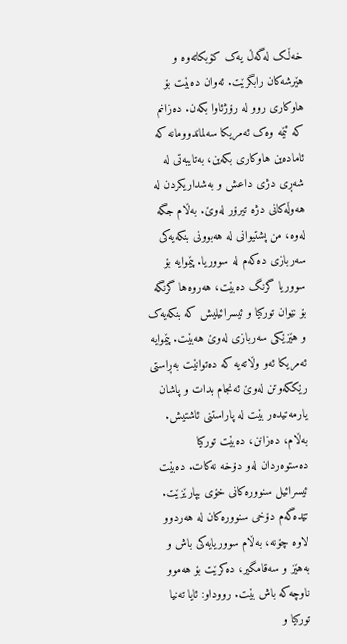خەڵک لەگەڵ یەک کۆبکاتەوە و هێرشەکان رابگرێت. ئەوان دەبێت بۆ هاوکاری روو لە رۆژئاوا بکەن. دەزانم کە ئێمە وەک ئەمریکا سەلماندوومانە کە ئامادەین هاوکاری بکەین، بەتایبەتی لە شەڕی دژی داعش و بەشداریکردن لە هەوڵەکانی دژە تیرۆر لەوێ. بەڵام جگە لەوە، من پشتیوانی لە هەبوونی بنکەیەکی سەربازی دەکەم لە سووریا. پێموایە بۆ سووریا گرنگ دەبێت، هەروەها گرنگە بۆ نێوان تورکیا و ئیسرائیلیش کە بنکەیەک و هێزێکی سەربازی لەوێ هەبێت. پێموایە ئەمریکا ئەو وڵاتەیە کە دەتوانێت بەڕاستی رێککەوتن لەوێ ئەنجام بدات و پاشان یارمەتیدەر بێت لە پاراستنی ئاشتیش. بەڵام، دەزانن، دەبێت تورکیا دەستوەردان لەو دۆخە نەکات. دەبێت ئیسرائیل سنوورەکانی خۆی بپارێزێت. تێدەگەم دۆخی سنوورەکان لە هەردوو لاوە چۆنە، بەڵام سووریایەکی باش و بەهێز و سەقامگیر، دەکرێت بۆ هەموو ناوچەکە باش بێت. رووداو: ئایا تەنیا تورکیا و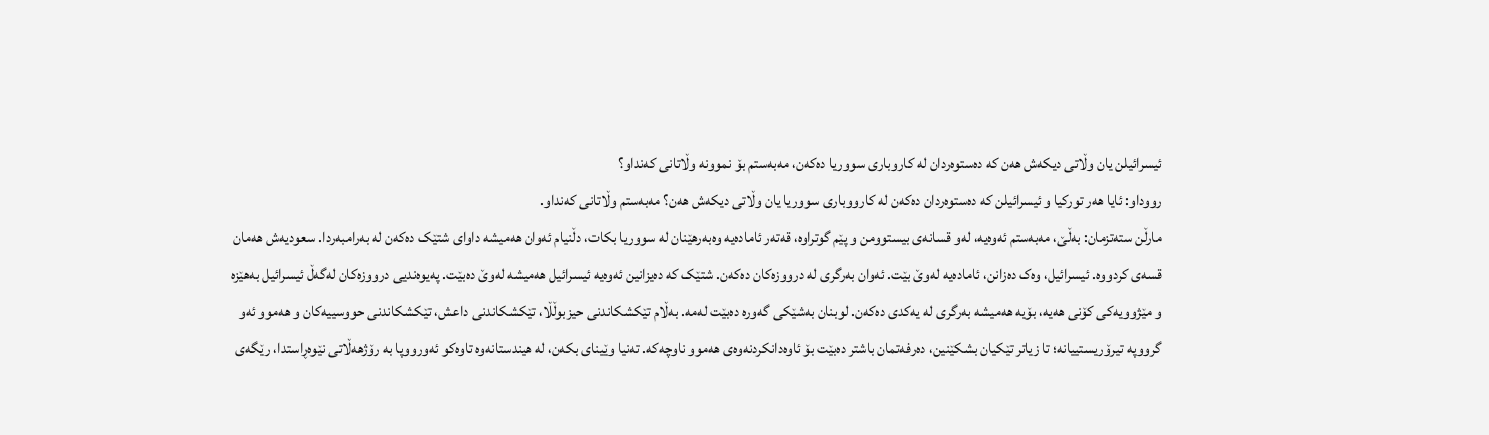ئیسرائیلن یان وڵاتی دیکەش هەن کە دەستوەردان لە کاروباری سووریا دەکەن، مەبەستم بۆ نموونە وڵاتانی کەنداو؟
رووداو: ئایا هەر تورکیا و ئیسرائیلن کە دەستوەردان دەکەن لە کارووباری سووریا یان وڵاتی دیکەش هەن؟ مەبەستم وڵاتانی کەنداو.
مارڵن ستەتزمان: بەڵێ، مەبەستم ئەوەیە، لەو قسانەی بیستوومن و پێم گوتراوە، قەتەر ئامادەیە وەبەرهێنان لە سووریا بکات، دڵنیام ئەوان هەمیشە داوای شتێک دەکەن لە بەرامبەردا. سعودیەش هەمان قسەی کردووە. ئیسرائیل، وەک دەزانن، ئامادەیە لەوێ بێت. ئەوان بەرگری لە درووزەکان دەکەن. شتێک کە دەیزانین ئەوەیە ئیسرائیل هەمیشە لەوێ دەبێت. پەیوەندیی درووزەکان لەگەڵ ئیسرائیل بەهێزە و مێژوویەکی کۆنی هەیە، بۆیە هەمیشە بەرگری لە یەکدی دەکەن. لوبنان بەشێکی گەورە دەبێت لەمە. بەڵام تێکشکاندنی حیزبوڵڵا، تێکشکاندنی داعش، تێکشکاندنی حووسییەکان و هەموو ئەو گرووپە تیرۆریستییانە؛ تا زیاتر تێکیان بشکێنین، دەرفەتمان باشتر دەبێت بۆ ئاوەدانکردنەوەی هەموو ناوچەکە. تەنیا وێینای بکەن، لە هیندستانەوە تاوەکو ئەورووپا بە رۆژهەڵاتی نێوەڕاستدا، رێگەی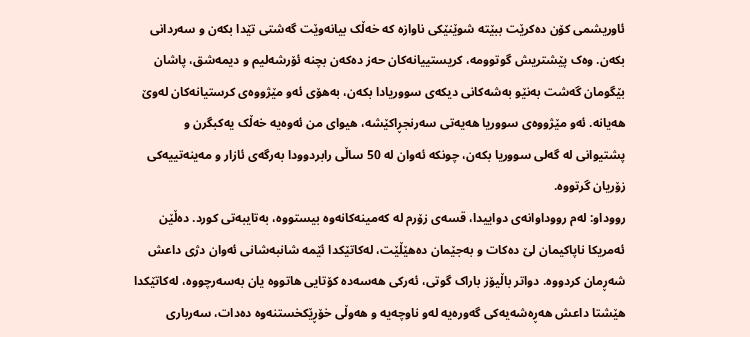ئاوریشمی کۆن دەکرێت ببێتە شوێنێکی ناوازە کە خەڵک بیانەوێت گەشتی تێدا بکەن و سەردانی بکەن. وەک پێشتریش گوتوومە، کریستییانەکان حەز دەکەن بچنە ئۆرشەلیم و دیمەشق، پاشان بێگومان گەشت بەنێو بەشەکانی دیکەی سووریادا بکەن، بەهۆی ئەو مێژووەی کرستیانەکان لەوێ هەیانە. ئەو مێژووەی سووریا هەیەتی سەرنجڕاکێشە، هیوای من ئەوەیە خەڵک یەکبگرن و پشتیوانی لە گەلی سووریا بکەن، چونکە ئەوان لە 50 ساڵی رابردوودا بەرگەی ئازار و مەینەتییەکی زۆریان گرتووە.
رووداو: لەم رووداوانەی دواییدا، قسەی زۆرم لە کەمینەکانەوە بیستووە، بەتایبەتی کورد. دەڵێن ئەمریکا ناپاکیمان لێ دەکات و بەجێمان دەهێڵێت، لەکاتێکدا ئێمە شانبەشانی ئەوان دژی داعش شەڕمان کردووە. دواتر باڵیۆز باراک گوتی، ئەرکی هەسەدە کۆتایی هاتووە یان بەسەرچووە، لەکاتێکدا هێشتا داعش هەڕەشەیەکی گەورەیە لەو ناوچەیە و هەوڵی خۆڕێکخستنەوە دەدات، سەرباری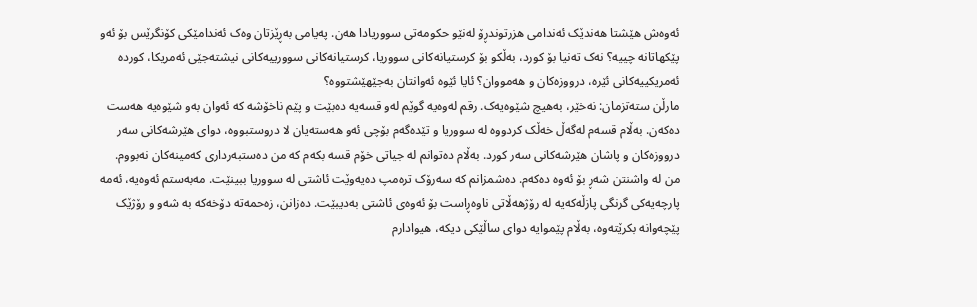ئەوەش هێشتا هەندێک ئەندامی هزرتوندڕۆ لەنێو حکومەتی سووریادا هەن. پەیامی بەڕێزتان وەک ئەندامێکی کۆنگرێس بۆ ئەو پێکهاتانە چییە؟ نەک تەنیا بۆ کورد، بەڵکو بۆ کرستیانەکانی سووریا، کرستیانەکانی سوورییەکانی نیشتەجێی ئەمریکا، کوردە ئەمریکییەکانی ئێرە، درووزەکان و هەمووان؟ ئایا ئێوە ئەوانتان بەجێهێشتووە؟
مارڵن ستەتزمان: نەخێر، بەهیچ شێوەیەک. رقم لەوەیە گوێم لەو قسەیە دەبێت و پێم ناخۆشە کە ئەوان بەو شێوەیە هەست دەکەن. بەڵام قسەم لەگەڵ خەڵک کردووە لە سووریا و تێدەگەم بۆچی ئەو هەستەیان لا دروستبووە، دوای هێرشەکانی سەر درووزەکان و پاشان هێرشەکانی سەر کورد. بەڵام دەتوانم لە جیاتی خۆم قسە بکەم کە من دەستبەرداری کەمینەکان نەبووم. من لە واشنتن شەڕ بۆ ئەوە دەکەم. دەشمزانم کە سەرۆک ترەمپ دەیەوێت ئاشتی لە سووریا ببینێت. مەبەستم ئەوەیە، ئەمە پارچەیەکی گرنگی پازڵەکەیە لە رۆژهەڵاتی ناوەڕاست بۆ ئەوەی ئاشتی بەدیبێت. دەزانن، زەحمەتە دۆخەکە بە شەو و رۆژێک پێچەوانە بکرێتەوە، بەڵام پێموایە دوای ساڵێکی دیکە، هیوادارم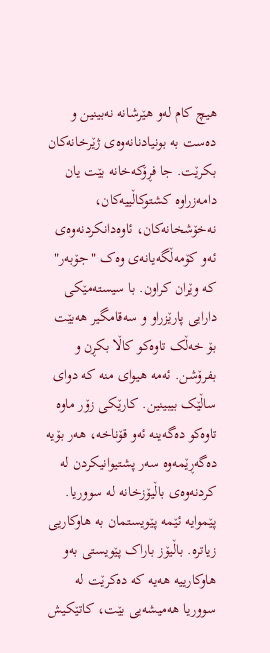هیچ کام لەو هێرشانە نەبینین و دەست بە بونیادنانەوەی ژێرخانەکان بکرێت. جا فڕۆکەخانە بێت یان دامەزراوە کشتوکاڵییەکان، نەخۆشخانەکان، ئاوەدانکردنەوەی ئەو کۆمەڵگەیانەی وەک "جۆبەر" کە وێران کراون. با سیستەمێکی دارایی پارێزراو و سەقامگیر هەبێت بۆ خەڵک تاوەکو کاڵا بکڕن و بفرۆشن. ئەمە هیوای منە کە دوای ساڵێک بیبینین. کارێکی زۆر ماوە تاوەکو دەگەینە ئەو قۆناخە، هەر بۆیە دەگەڕێمەوە سەر پشتیوانیکردن لە کردنەوەی باڵیۆزخانە لە سووریا. پێموایە ئێمە پێویستمان بە هاوکاریی زیاترە. باڵیۆز باراک پێویستی بەو هاوکارییە هەیە کە دەکرێت لە سووریا هەمیشەیی بێت، کاتێکیش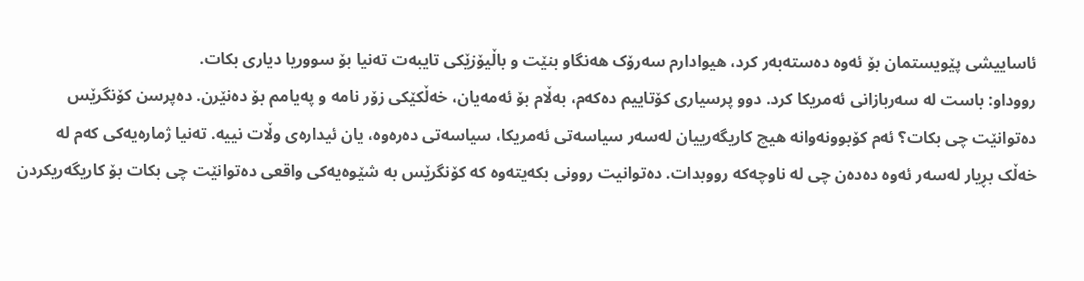ئاساییشی پێویستمان بۆ ئەوە دەستەبەر کرد، هیوادارم سەرۆک هەنگاو بنێت و باڵیۆزێکی تایبەت تەنیا بۆ سووریا دیاری بکات.
رووداو: باست لە سەربازانی ئەمریکا کرد. دوو پرسیاری کۆتاییم دەکەم، بەڵام بۆ ئەمەیان، خەڵکێکی زۆر نامە و پەیامم بۆ دەنێرن. دەپرسن کۆنگرێس دەتوانێت چی بکات؟ ئەم کۆبوونەوانە هیچ کاریگەرییان لەسەر سیاسەتی ئەمریکا، سیاسەتی دەرەوە، یان ئیدارەی وڵات نییە. تەنیا ژمارەیەکی کەم لە خەڵک بڕیار لەسەر ئەوە دەدەن چی لە ناوچەکە رووبدات. دەتوانیت روونی بکەیتەوە کە کۆنگرێس بە شێوەیەکی واقعی دەتوانێت چی بکات بۆ کاریگەریکردن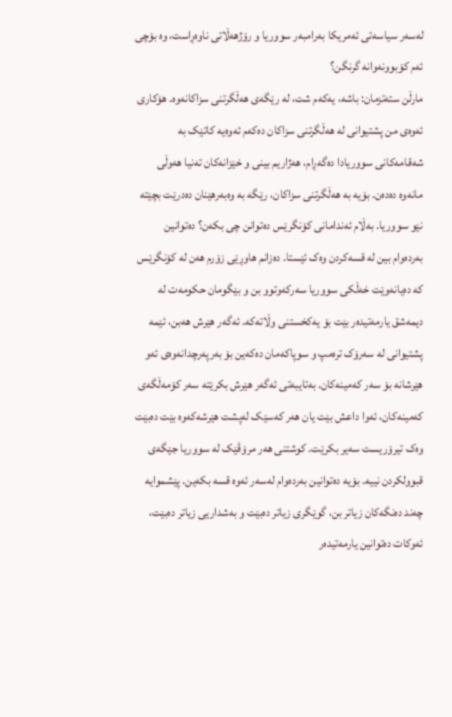لەسەر سیاسەتی ئەمریکا بەرامبەر سووریا و رۆژهەڵاتی ناوەڕاست، وە بۆچی ئەم کۆبوونەوانە گرنگن؟
مارڵن ستەتزمان: باشە، یەکەم شت، لە رێگەی هەڵگرتنی سزاکانەوە. هۆکاری ئەوەی من پشتیوانی لە هەڵگرتنی سزاکان دەکەم ئەوەیە کاتێک بە شەقامەکانی سووریادا دەگەڕام، هەژاریم بینی و خێزانەکان تەنیا هەوڵی مانەوە دەدەن. بۆیە بە هەڵگرتنی سزاکان، رێگە بە وەبەرهێنان دەدرێت بچێتە نێو سووریا. بەڵام ئەندامانی کۆنگرێس دەتوانن چی بکەن؟ دەتوانین بەردەوام بین لە قسەکردن وەک ئێستا. دەزانم هاوڕێی زۆرم هەن لە کۆنگرێس کە دەیانەوێت خەڵکی سووریا سەرکەوتوو بن و بێگومان حکومەت لە دیمەشق یارمەتیدەر بێت بۆ یەکخستنی وڵاتەکە. ئەگەر هێرش هەبن، ئێمە پشتیوانی لە سەرۆک ترەمپ و سوپاکەمان دەکەین بۆ بەرپەرچدانەوەی ئەو هێرشانە بۆ سەر کەمینەکان. بەتایبەتی ئەگەر هێرش بکرێتە سەر کۆمەڵگەی کەمینەکان، ئەوا داعش بێت یان هەر کەسێک لەپشت هێرشەکەوە بێت دەبێت وەک تیرۆریست سەیر بکرێت. کوشتنی هەر مرۆڤێک لە سووریا جێگەی قبوولکردن نییە. بۆیە دەتوانین بەردەوام لەسەر ئەوە قسە بکەین. پێشموایە چەند دەنگەکان زیاتر بن، گوێگری زیاتر دەبێت و بەشداریی زیاتر دەبێت، ئەوکات دەتوانین یارمەتیدەر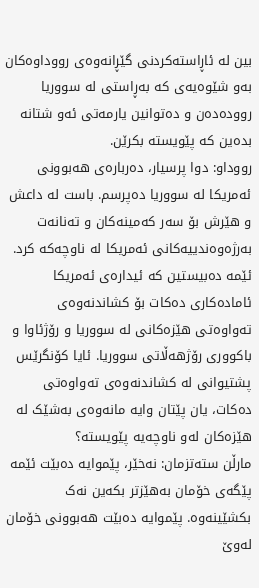بین لە ئاڕاستەکردنی گێڕانەوەی رووداوەکان بەو شێوەیەی کە بەڕاستی لە سووریا روودەدەن و دەتوانین یارمەتی ئەو شتانە بدەین کە پێویستە بکرێن.
رووداو: دوا پرسیار، دەربارەی هەبوونی ئەمریکا لە سووریا دەپرسم. باست لە داعش و هێرش بۆ سەر کەمینەکان و تەنانەت بەرژەوەندییەکانی ئەمریکا لە ناوچەکە کرد. ئێمە دەبیستین کە ئیدارەی ئەمریکا ئامادەکاری دەکات بۆ کشاندنەوەی تەواوەتی هێزەکانی لە سووریا و رۆژئاوا و باکووری رۆژهەڵاتی سووریا. ئایا کۆنگرێس پشتیوانی لە کشاندنەوەی تەواوەتی دەکات، یان پێتان وایە مانەوەی بەشێک لە هێزەکان لەو ناوچەیە پێویستە؟
مارڵن ستەتزمان: نەخێر، پێموایە دەبێت ئێمە پێگەی خۆمان بەهێزتر بکەین نەک بکشێینەوە. پێموایە دەبێت هەبوونی خۆمان لەوێ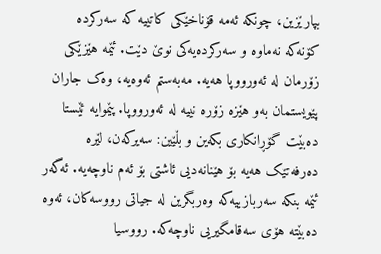بپارێزین، چونکە ئەمە قۆناخێکی کاتییە کە سەرکردە کۆنەکە نەماوە و سەرکردەیەکی نوێ دێت. ئێمە هێزێکی زۆرمان لە ئەورووپا هەیە. مەبەستم ئەوەیە، وەک جاران پێویستمان بەو هێزە زۆرە نییە لە ئەورووپا. پێموایە ئێستا دەبێت گۆڕانکاری بکەین و بڵێین: سەیرکەن، لێرە دەرفەتێک هەیە بۆ هێنانەدیی ئاشتی بۆ ئەم ناوچەیە. ئەگەر ئێمە بنکە سەربازییەکە وەربگرین لە جیاتی رووسەکان، ئەوە دەبێتە هۆی سەقامگیریی ناوچەکە. رووسیا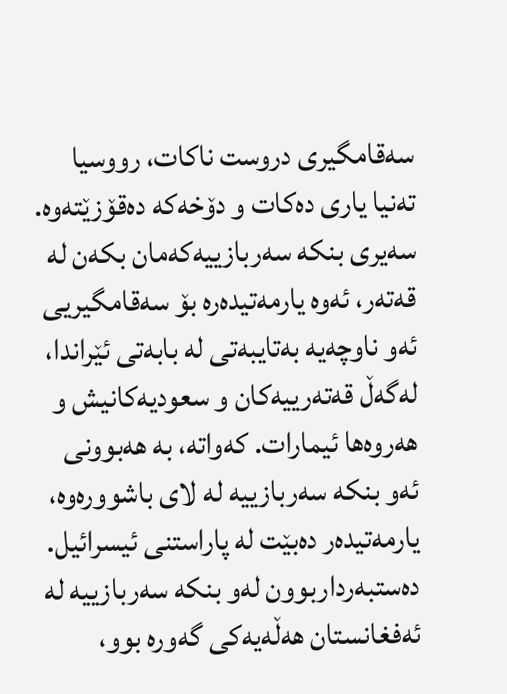سەقامگیری دروست ناکات، رووسیا تەنیا یاری دەکات و دۆخەکە دەقۆزێتەوە. سەیری بنکە سەربازییەکەمان بکەن لە قەتەر، ئەوە یارمەتیدەرە بۆ سەقامگیریی ئەو ناوچەیە بەتایبەتی لە بابەتی ئێراندا، لەگەڵ قەتەرییەکان و سعودیەکانیش و هەروەها ئیمارات. کەواتە، بە هەبوونی ئەو بنکە سەربازییە لە لای باشوورەوە، یارمەتیدەر دەبێت لە پاراستنی ئیسرائیل. دەستبەرداربوون لەو بنکە سەربازییە لە ئەفغانستان هەڵەیەکی گەورە بوو،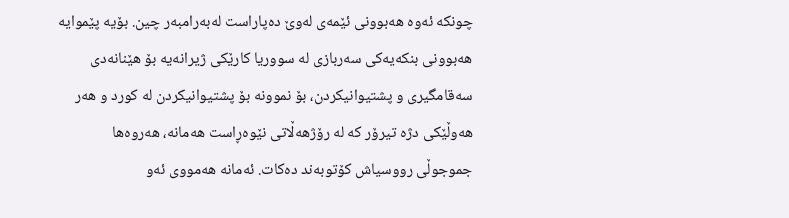چونکە ئەوە هەبوونی ئێمەی لەوێ دەپاراست لەبەرامبەر چین. بۆیە پێموایە هەبوونی بنکەیەکی سەربازی لە سووریا کارێکی ژیرانەیە بۆ هێنانەدی سەقامگیری و پشتیوانیکردن، بۆ نموونە بۆ پشتیوانیکردن لە کورد و هەر هەوڵێکی دژە تیرۆر کە لە رۆژهەڵاتی نێوەڕاست هەمانە، هەروەها جموجوڵی رووسیاش کۆتوبەند دەکات. ئەمانە هەمووی ئەو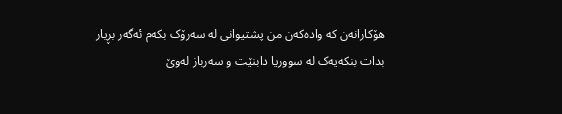هۆکارانەن کە وادەکەن من پشتیوانی لە سەرۆک بکەم ئەگەر بڕیار بدات بنکەیەک لە سووریا دابنێت و سەرباز لەوێ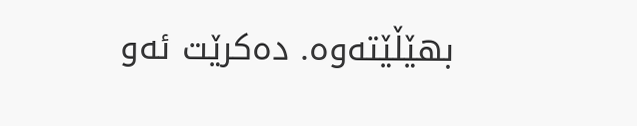بهێڵێتەوە. دەکرێت ئەو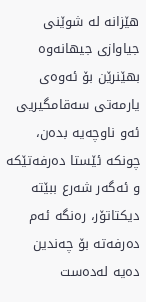هێزانە لە شوێنی جیاوازی جیهانەوە بهێنرێن بۆ ئەوەی یارمەتی سەقامگیریی ئەو ناوچەیە بدەن، چونکە ئێستا دەرفەتێکە و ئەگەر شەرع ببێتە دیکتاتۆر، رەنگە ئەم دەرفەتە بۆ چەندین دەیە لەدەست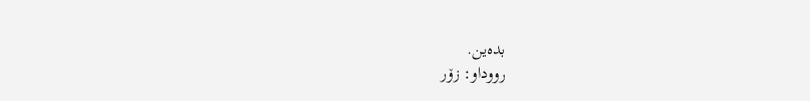بدەین.
رووداو: زۆر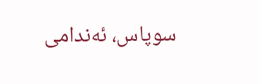سوپاس، ئەندامی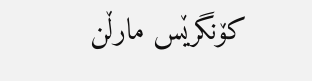کۆنگرێس مارڵن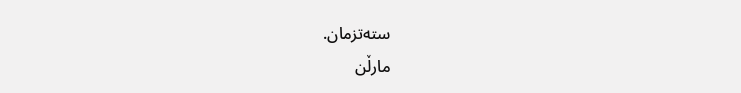ستەتزمان.
مارڵن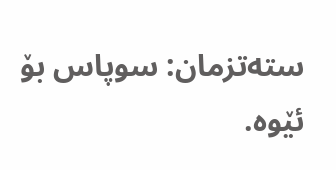ستەتزمان: سوپاس بۆ ئێوە.